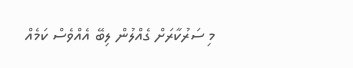މި ސަރުކާރަށް ގެއްލުން ލިބޭ އެއްވެސް ކަމެއް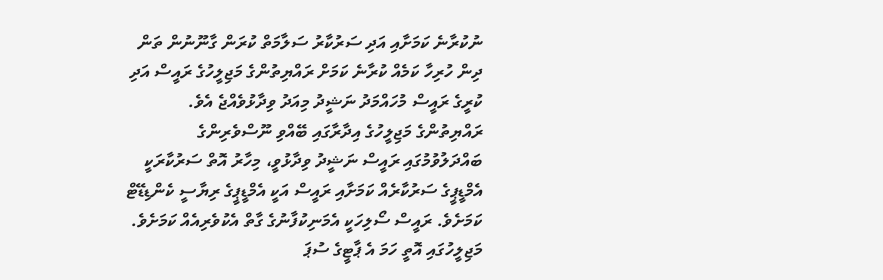ނުކުރާނެ ކަމަށާއި އަދި ސަރުކާރު ސަލާމަތް ކުރަން ގާނޫނުން ތަން ދިން ހުރިހާ ކަމެއް ކުރާނެ ކަމަށް ރައްޔިތުންގެ މަޖިލީހުގެ ރައީސް އަދި ކުރީގެ ރައީސް މުހައްމަދު ނަޝީދު މިއަދު ވިދާޅުވެއްޖެ އެވެ.
ރައްޔިތުންގެ މަޖިލީހުގެ އިދާރާގައި ބޭއްވި ނޫސްވެރިންގެ ބައްދަލުވުމުގައި ރައީސް ނަޝީދު ވިދާޅުވީ، މިހާރު އޮތް ސަރުކާރަކީ އެމްޑީޕީގެ ސަރުކާރެއް ކަމަށާއި ރައީސް އަކީ އެމްޑީޕީގެ ރިޔާސީ ކެންޑިޑޭޓް ކަމަށެވެ. ރައީސް ސޯލިހަކީ އެމަނިކުފާނުގެ ގާތް އެކުވެރިއެއް ކަމަށެވެ. މަޖިލީހުގައި އޮތީ ހަމަ އެ ޕާޓީގެ ސުޕަ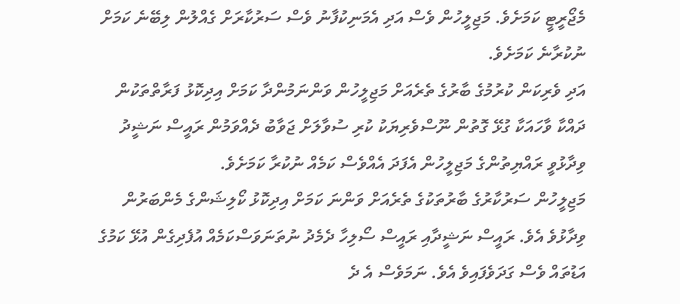މެޖޯރީޓީ ކަމަށެވެ. މަޖިލީހުން ވެސް އަދި އެމަނިކުފާނު ވެސް ސަރުކާރަށް ގެއްލުން ލިބޭނެ ކަމަށް ނުކުރާނެ ކަމަށެވެ.
އަދި ވެރިކަން ކުރުމުގެ ބާރުގެ ތެރެއަށް މަޖިލީހުން ވަންނަމުންދާ ކަމަށް އިދިކޮޅު ފަރާތްތަކުން ދައްކާ ވާހައަކާ ގުޅޭ ގޮތުން ނޫސްވެރިޔަކު ކުރި ސުވާލަށް ޖަވާބު ދެއްވަމުން ރައީސް ނަޝީދު ވިދާޅުވީ ރައްޔިތުންގެ މަޖިލީހުން އެފަދަ އެއްވެސް ކަމެއް ނުކުރާ ކަމަށެވެ.
މަޖިލީހުން ސަރުކާރުގެ ބާރުތަކުގެ ތެރެއަށް ވަންނަ ކަމަށް އިދިކޮޅު ކޯލިޝަންގެ މެންބަރުން ވިދާޅުވެ އެވެ. ރައީސް ނަޝީދާއި ރައީސް ސޯލިހާ ދެމެދު ނުތަނަވަސްކަމެއް އުފެދިގެން އުޅޭ ކަމުގެ އަޑުތައް ވެސް ގަދަވެފައިވެ އެވެ. ނަމަވެސް އެ ދެ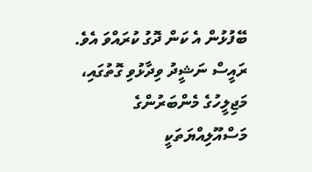ބޭފުޅުން އެ ކަން ދޮގު ކުރައްވަ އެވެ.
ރައީސް ނަޝީދު ވިދާޅުވި ގޮތުގައި، މަޖިލީހުގެ މެންބަރުންގެ މަސްއޫލިއްޔަތަކީ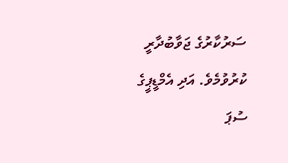ސަރުކާރުގެ ޖަވާބުދާރީ ކުރުވުމެވެ. އަދި އެމްޑީޕީގެ ސުޕަ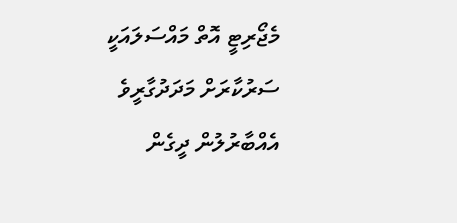މެޖޯރިޓީ އޮތް މައްސަލައަކީ ސަރުކާރަށް މަދަދުގާރީވެ އެއްބާރުލުން ދީގެން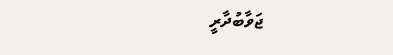ޖަވާބުދާރީ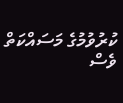ކުރުވުމުގެ މަސައްކަތް ވެސް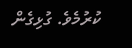ކުރުމެވެ. ގުޅިގެން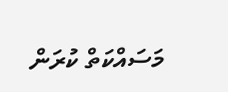މަސައްކަތް ކުރަން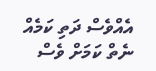އެއްވެސް ދަތި ކަމެއް ނެތް ކަމަށް ވެސް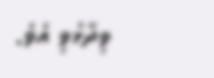ވިދާޅުވި އެވެ.